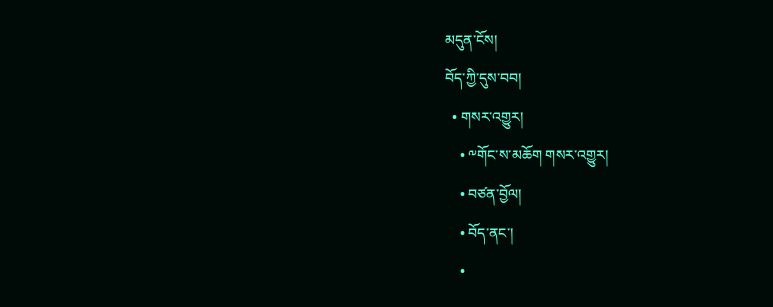མདུན་ངོས།
བོད་ཀྱི་དུས་བབ།
  • གསར་འགྱུར།
    • ༸གོང་ས་མཆོག གསར་འགྱུར།
    • བཙན་བྱོལ།
    • བོད་ནང་།
    •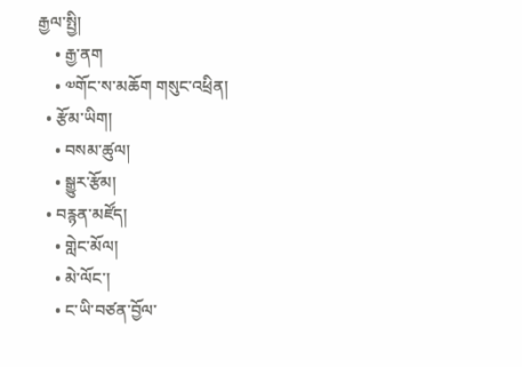རྒྱལ་སྤྱི།
    • རྒྱ་ནག
    • ༧གོང་ས་མཆོག གསུང་འཕྲིན།
  • རྩོམ་ཡིག།
    • བསམ་ཚུལ།
    • སྒྱུར་རྩོམ།
  • བརྙན་མཛོད།
    • གླེང་མོལ།
    • མེ་ལོང་།
    • ང་ཡི་བཙན་བྱོལ་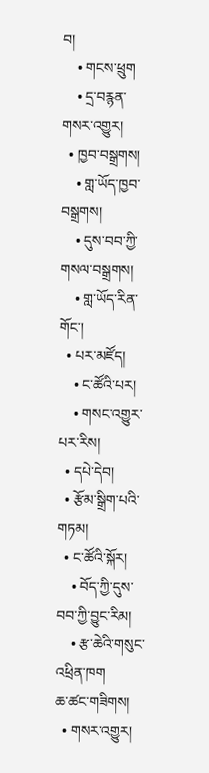བ།
    • གངས་ཕྲུག
    • དྲ་བརྙན་གསར་འགྱུར།
  • ཁྱབ་བསྒྲགས།
    • གླ་ཡོད་ཁྱབ་བསྒྲགས།
    • དུས་བབ་ཀྱི་གསལ་བསྒྲགས།
    • གླ་ཡོད་རིན་གོང་།
  • པར་མཛོད།
    • ང་ཚོའི་པར།
    • གསང་འགྱུར་པར་རིས།
  • དཔེ་དེབ།
  • རྩོམ་སྒྲིག་པའི་གཏམ།
  • ང་ཚོའི་སྐོར།
    • བོད་ཀྱི་དུས་བབ་ཀྱི་བྱུང་རིམ།
    • རྩ་ཆེའི་གསུང་འཕྲིན་ཁག
ཆ་ཚང་གཟིགས།
  • གསར་འགྱུར།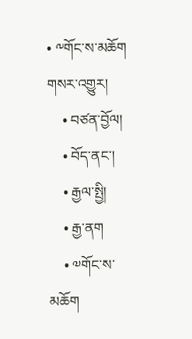• ༸གོང་ས་མཆོག གསར་འགྱུར།
    • བཙན་བྱོལ།
    • བོད་ནང་།
    • རྒྱལ་སྤྱི།
    • རྒྱ་ནག
    • ༧གོང་ས་མཆོག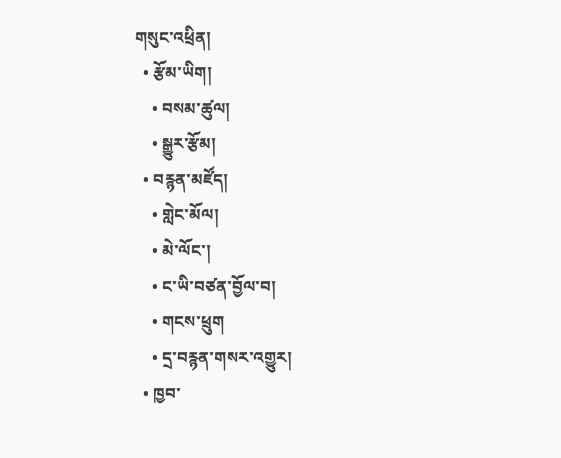གསུང་འཕྲིན།
  • རྩོམ་ཡིག།
    • བསམ་ཚུལ།
    • སྒྱུར་རྩོམ།
  • བརྙན་མཛོད།
    • གླེང་མོལ།
    • མེ་ལོང་།
    • ང་ཡི་བཙན་བྱོལ་བ།
    • གངས་ཕྲུག
    • དྲ་བརྙན་གསར་འགྱུར།
  • ཁྱབ་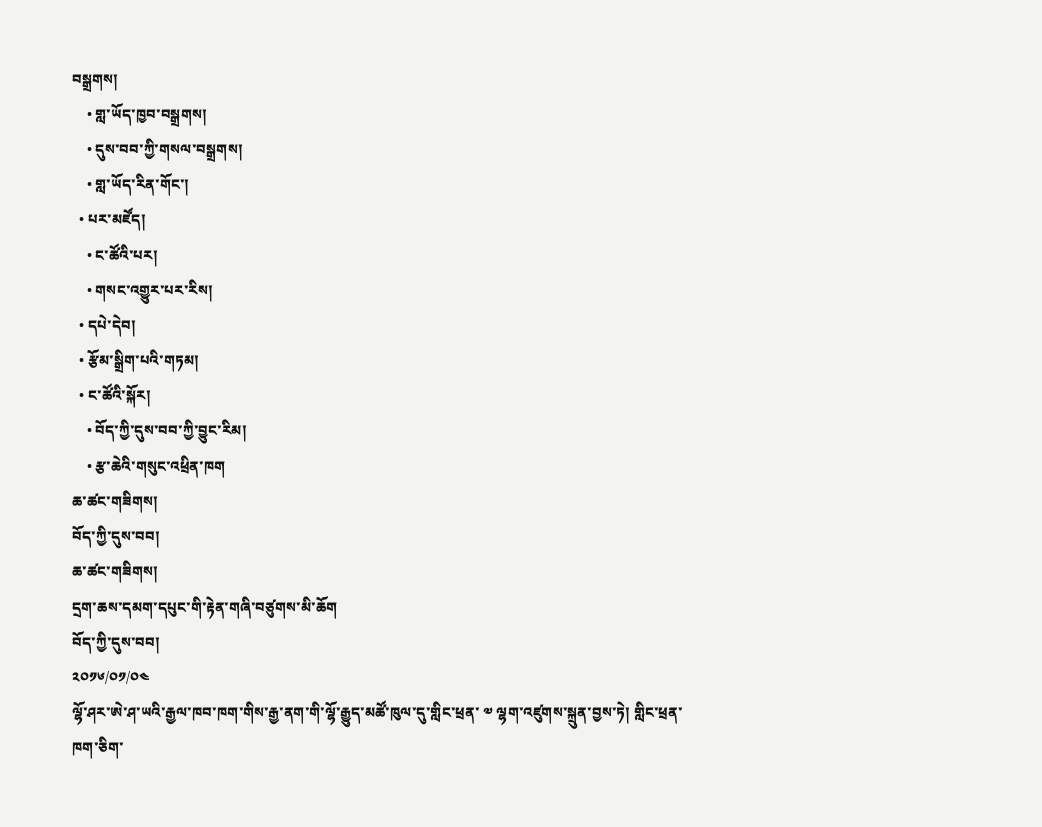བསྒྲགས།
    • གླ་ཡོད་ཁྱབ་བསྒྲགས།
    • དུས་བབ་ཀྱི་གསལ་བསྒྲགས།
    • གླ་ཡོད་རིན་གོང་།
  • པར་མཛོད།
    • ང་ཚོའི་པར།
    • གསང་འགྱུར་པར་རིས།
  • དཔེ་དེབ།
  • རྩོམ་སྒྲིག་པའི་གཏམ།
  • ང་ཚོའི་སྐོར།
    • བོད་ཀྱི་དུས་བབ་ཀྱི་བྱུང་རིམ།
    • རྩ་ཆེའི་གསུང་འཕྲིན་ཁག
ཆ་ཚང་གཟིགས།
བོད་ཀྱི་དུས་བབ།
ཆ་ཚང་གཟིགས།
དྲག་ཆས་དམག་དཔུང་གི་རྟེན་གཞི་བཙུགས་མི་ཆོག
བོད་ཀྱི་དུས་བབ།
༢༠༡༦/༠༡/༠༤
ལྷོ་ཤར་ཨེ་ཤ་ཡའི་རྒྱལ་ཁབ་ཁག་གིས་རྒྱ་ནག་གི་ལྷོ་རྒྱུད་མཚོ་ཁུལ་དུ་གླིང་ཕྲན་ ༧ ལྷག་འཛུགས་སྐྲུན་བྱས་ཏེ། གླིང་ཕྲན་ཁག་ཅིག་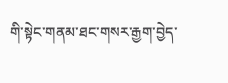གི་སྟེང་གནམ་ཐང་གསར་རྒྱག་བྱེད་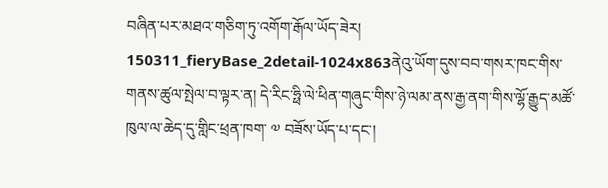བཞིན་པར་མཐའ་གཅིག་ཏུ་འགོག་རྒོལ་ཡོད་ཟེར།
150311_fieryBase_2detail-1024x863ནེའུ་ཡོག་དུས་བབ་གསར་ཁང་གིས་གནས་ཚུལ་སྤེལ་བ་ལྟར་ན། དེ་རིང་ཧྥི་ལེ་ཕིན་གཞུང་གིས་ཉེ་ལམ་ནས་རྒྱ་ནག་གིས་ལྷོ་རྒྱུད་མཚོ་ཁུལ་ལ་ཆེད་དུ་གླིང་ཕྲན་ཁག་ ༧ བཟོས་ཡོད་པ་དང་།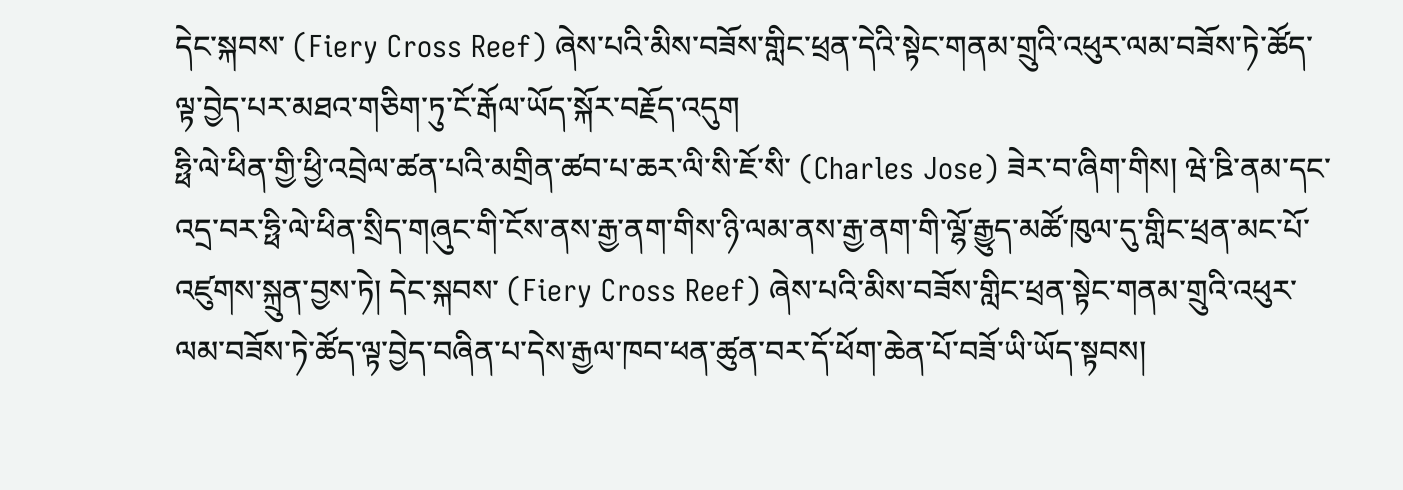དེང་སྐབས་ (Fiery Cross Reef) ཞེས་པའི་མིས་བཟོས་གླིང་ཕྲན་དེའི་སྟེང་གནམ་གྲུའི་འཕུར་ལམ་བཟོས་ཏེ་ཚོད་ལྟ་བྱེད་པར་མཐའ་གཅིག་ཏུ་ངོ་རྒོལ་ཡོད་སྐོར་བརྗོད་འདུག
ཧྥི་ལེ་ཕིན་གྱི་ཕྱི་འབྲེལ་ཚན་པའི་མགྲིན་ཚབ་པ་ཆར་ལི་སི་ཇོ་སི་ (Charles Jose) ཟེར་བ་ཞིག་གིས། ཝེ་ཋི་ནམ་དང་འདྲ་བར་ཧྥི་ལེ་ཕིན་སྲིད་གཞུང་གི་ངོས་ནས་རྒྱ་ནག་གིས་ཉི་ལམ་ནས་རྒྱ་ནག་གི་ལྷོ་རྒྱུད་མཚོ་ཁུལ་དུ་གླིང་ཕྲན་མང་པོ་འཛུགས་སྐྲུན་བྱས་ཏེ། དེང་སྐབས་ (Fiery Cross Reef) ཞེས་པའི་མིས་བཟོས་གླིང་ཕྲན་སྟེང་གནམ་གྲུའི་འཕུར་ལམ་བཟོས་ཏེ་ཚོད་ལྟ་བྱེད་བཞིན་པ་དེས་རྒྱལ་ཁབ་ཕན་ཚུན་བར་དོ་ཕོག་ཆེན་པོ་བཟོ་ཡི་ཡོད་སྟབས།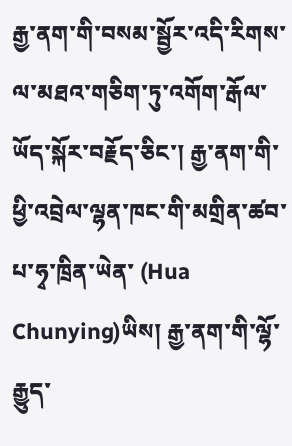རྒྱ་ནག་གི་བསམ་སྦྱོར་འདི་རིགས་ལ་མཐའ་གཅིག་ཏུ་འགོག་རྒོལ་ཡོད་སྐོར་བརྗོད་ཅིང་། རྒྱ་ནག་གི་ཕྱི་འབྲེལ་ལྷན་ཁང་གི་མགྲིན་ཚབ་པ་ཧྭ་ཁྲིན་ཡེན་ (Hua Chunying)ཡིས། རྒྱ་ནག་གི་ལྷོ་རྒྱུད་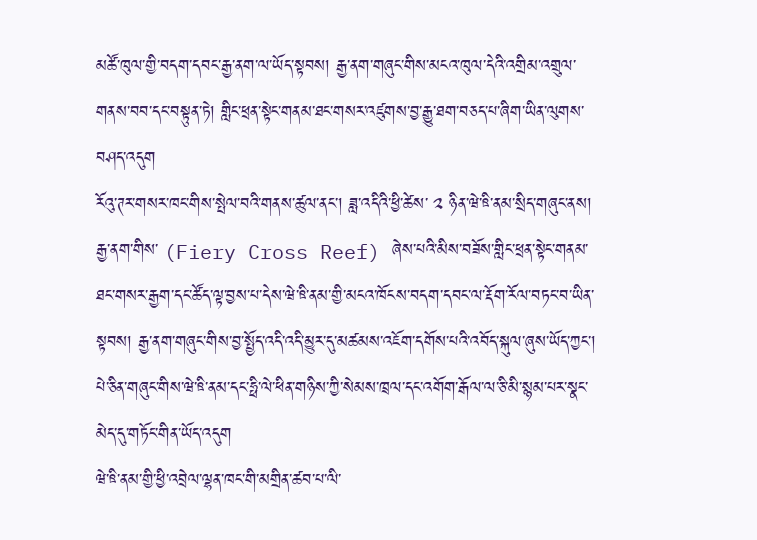མཚོ་ཁུལ་གྱི་བདག་དབང་རྒྱ་ནག་ལ་ཡོད་སྟབས། རྒྱ་ནག་གཞུང་གིས་མངའ་ཁུལ་དེའི་འགྲིམ་འགྲུལ་གནས་བབ་དང་བསྟུན་ཏེ། གླིང་ཕྲན་སྟེང་གནམ་ཐང་གསར་འཛུགས་བྱ་རྒྱུ་ཐག་བཅད་པ་ཞིག་ཡིན་ལུགས་བཤད་འདུག
རོའུ་ཊར་གསར་ཁང་གིས་སྤེལ་བའི་གནས་ཚུལ་ནང་། ཟླ་འདིའི་ཕྱི་ཚེས་ ༢ ཉིན་ཝེ་ཋི་ནམ་སྲིད་གཞུང་ནས། རྒྱ་ནག་གིས་ (Fiery Cross Reef) ཞེས་པའི་མིས་བཟོས་གླིང་ཕྲན་སྟེང་གནམ་ཐང་གསར་རྒྱག་དང་ཚོད་ལྟ་བྱས་པ་དེས་ཝེ་ཋི་ནམ་གྱི་མངའ་ཁོངས་བདག་དབང་ལ་རྡོག་རོལ་བཏང་བ་ཡིན་སྟབས། རྒྱ་ནག་གཞུང་གིས་བྱ་སྤྱོད་འདི་འདི་མྱུར་དུ་མཚམས་འཇོག་དགོས་པའི་འབོད་སྐུལ་ཞུས་ཡོད་ཀྱང་། པེ་ཅིན་གཞུང་གིས་ཝེ་ཋི་ནམ་དང་ཧྥི་ལེ་ཕིན་གཉིས་ཀྱི་སེམས་ཁྲལ་དང་འགོག་རྒོལ་ལ་ཅི་མི་སྙམ་པར་སྣང་མེད་དུ་གཏོང་གིན་ཡོད་འདུག
ཝེ་ཋི་ནམ་གྱི་ཕྱི་འབྲེལ་ལྷན་ཁང་གི་མགྲིན་ཚབ་པ་ལི་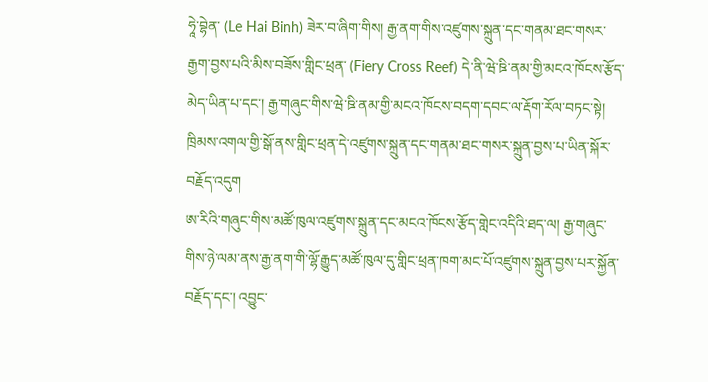ཧཱེ་བྷེན་ (Le Hai Binh) ཟེར་བ་ཞིག་གིས། རྒྱ་ནག་གིས་འཛུགས་སྐྲུན་དང་གནམ་ཐང་གསར་རྒྱག་བྱས་པའི་མིས་བཟོས་གླིང་ཕྲན་ (Fiery Cross Reef) དེ་ནི་ཝེ་ཋི་ནམ་གྱི་མངའ་ཁོངས་རྩོད་མེད་ཡིན་པ་དང་། རྒྱ་གཞུང་གིས་ཝེ་ཋི་ནམ་གྱི་མངའ་ཁོངས་བདག་དབང་ལ་རྡོག་རོལ་བཏང་སྟེ། ཁྲིམས་འགལ་གྱི་སྒོ་ནས་གླིང་ཕྲན་དེ་འཛུགས་སྐྲུན་དང་གནམ་ཐང་གསར་སྐྲུན་བྱས་པ་ཡིན་སྐོར་བརྗོད་འདུག
ཨ་རིའི་གཞུང་གིས་མཚོ་ཁུལ་འཛུགས་སྐྲུན་དང་མངའ་ཁོངས་རྩོད་གླེང་འདིའི་ཐད་ལ། རྒྱ་གཞུང་གིས་ཉེ་ལམ་ནས་རྒྱ་ནག་གི་ལྷོ་རྒྱུད་མཚོ་ཁུལ་དུ་གླིང་ཕྲན་ཁག་མང་པོ་འཛུགས་སྐྲུན་བྱས་པར་སྐྱོན་བརྗོད་དང་། འབྱུང་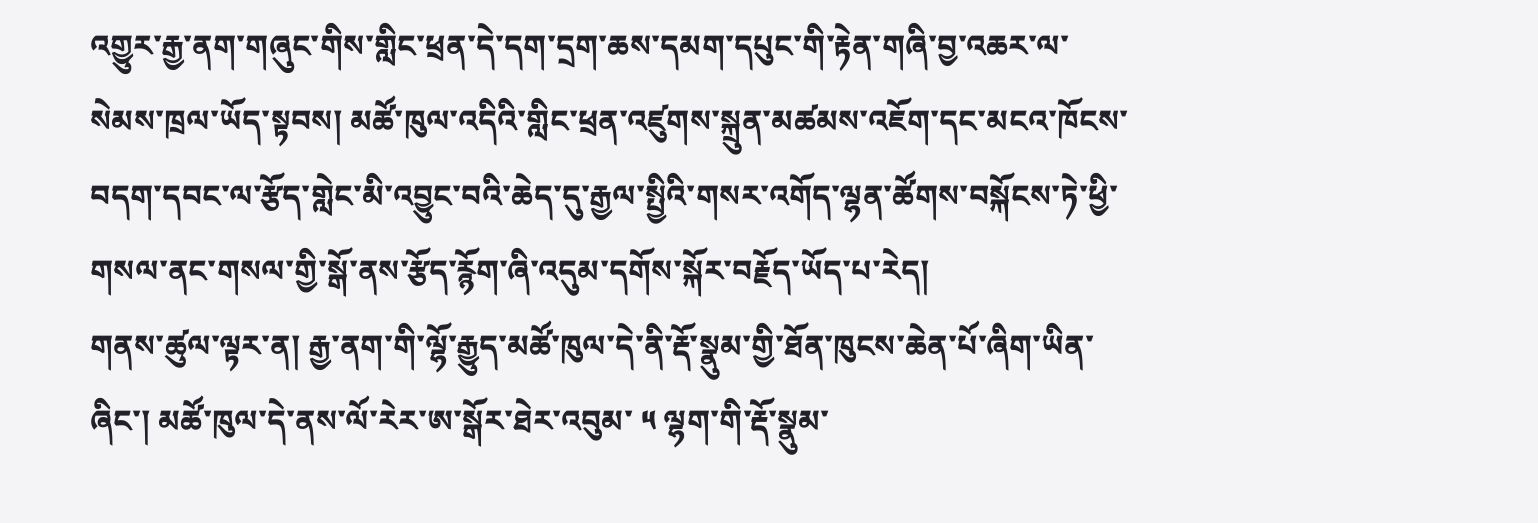འགྱུར་རྒྱ་ནག་གཞུང་གིས་གླིང་ཕྲན་དེ་དག་དྲག་ཆས་དམག་དཔུང་གི་རྟེན་གཞི་བྱ་འཆར་ལ་སེམས་ཁྲལ་ཡོད་སྟབས། མཚོ་ཁུལ་འདིའི་གླིང་ཕྲན་འཛུགས་སྐྲུན་མཚམས་འཇོག་དང་མངའ་ཁོངས་བདག་དབང་ལ་རྩོད་གླེང་མི་འབྱུང་བའི་ཆེད་དུ་རྒྱལ་སྤྱིའི་གསར་འགོད་ལྷན་ཚོགས་བསྐོངས་ཏེ་ཕྱི་གསལ་ནང་གསལ་གྱི་སྒོ་ནས་རྩོད་རྙོག་ཞི་འདུམ་དགོས་སྐོར་བརྗོད་ཡོད་པ་རེད།
གནས་ཚུལ་ལྟར་ན། རྒྱ་ནག་གི་ལྷོ་རྒྱུད་མཚོ་ཁུལ་དེ་ནི་རྡོ་སྣུམ་གྱི་ཐོན་ཁུངས་ཆེན་པོ་ཞིག་ཡིན་ཞིང་། མཚོ་ཁུལ་དེ་ནས་ལོ་རེར་ཨ་སྒོར་ཐེར་འབུམ་ ༥ ལྷག་གི་རྡོ་སྣུམ་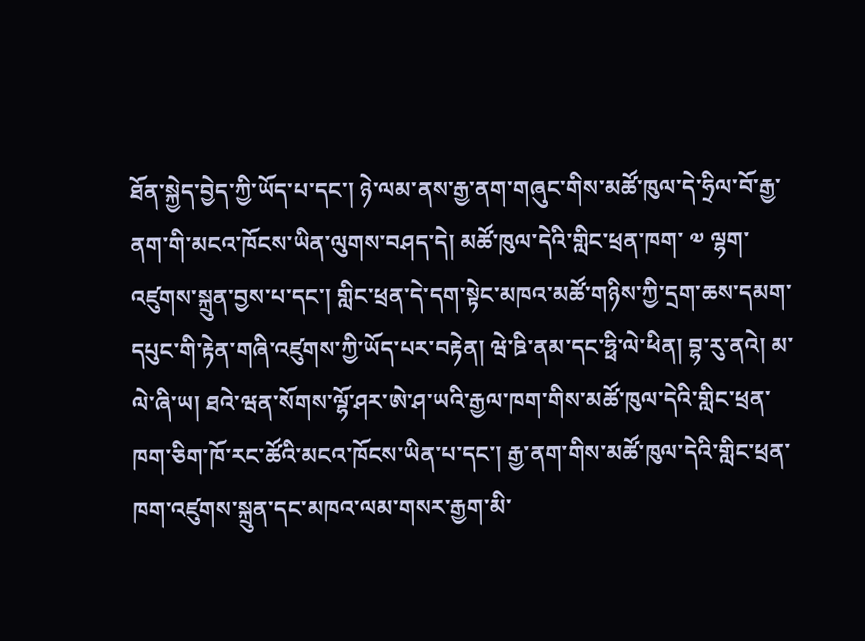ཐོན་སྐྱེད་བྱེད་ཀྱི་ཡོད་པ་དང་། ཉེ་ལམ་ནས་རྒྱ་ནག་གཞུང་གིས་མཚོ་ཁུལ་དེ་ཧྲིལ་བོ་རྒྱ་ནག་གི་མངའ་ཁོངས་ཡིན་ལུགས་བཤད་དེ། མཚོ་ཁུལ་དེའི་གླིང་ཕྲན་ཁག་ ༧ ལྷག་འཛུགས་སྐྲུན་བྱས་པ་དང་། གླིང་ཕྲན་དེ་དག་སྟེང་མཁའ་མཚོ་གཉིས་ཀྱི་དྲག་ཆས་དམག་དཔུང་གི་རྟེན་གཞི་འཛུགས་ཀྱི་ཡོད་པར་བརྟེན། ཝེ་ཋི་ནམ་དང་ཧྥི་ལེ་ཕིན། བྷ་རུ་ནའེ། མ་ལེ་ཞི་ཡ། ཐའེ་ཝན་སོགས་ལྷོ་ཤར་ཨེ་ཤ་ཡའི་རྒྱལ་ཁག་གིས་མཚོ་ཁུལ་དེའི་གླིང་ཕྲན་ཁག་ཅིག་ཁོ་རང་ཚོའི་མངའ་ཁོངས་ཡིན་པ་དང་། རྒྱ་ནག་གིས་མཚོ་ཁུལ་དེའི་གླིང་ཕྲན་ཁག་འཛུགས་སྐྲུན་དང་མཁའ་ལམ་གསར་རྒྱག་མི་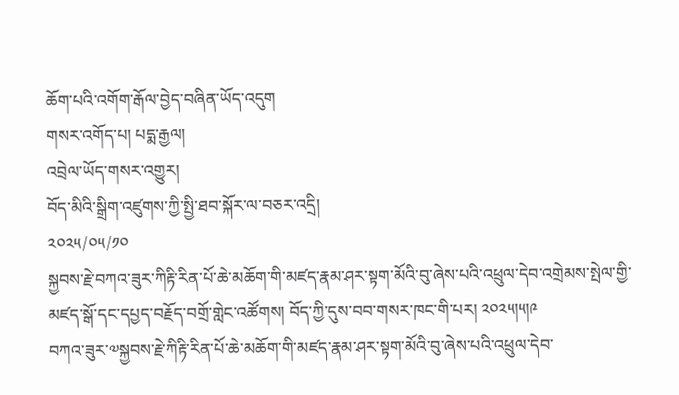ཆོག་པའི་འགོག་རྒོལ་བྱེད་བཞིན་ཡོད་འདུག
གསར་འགོད་པ། པདྨ་རྒྱལ།
འབྲེལ་ཡོད་གསར་འགྱུར།
བོད་མིའི་སྒྲིག་འཛུགས་ཀྱི་སྤྱི་ཐབ་སྐོར་ལ་བཅར་འདྲི།
༢༠༢༥/༠༥/༡༠
སྐྱབས་རྗེ་བཀའ་ཟུར་ཀིརྟི་རིན་པོ་ཆེ་མཆོག་གི་མཛད་རྣམ་ཤར་སྟག་མོའི་བུ་ཞེས་པའི་འཕྲུལ་དེབ་འགྲེམས་སྤེལ་གྱི་མཛད་སྒོ་དང་དཔྱད་བརྗོད་བགྲོ་གླེང་འཚོགས། བོད་ཀྱི་དུས་བབ་གསར་ཁང་གི་པར། ༢༠༢༥།༥།༩
བཀའ་ཟུར་༧སྐྱབས་རྗེ་ཀིརྟི་རིན་པོ་ཆེ་མཆོག་གི་མཛད་རྣམ་ཤར་སྟག་མོའི་བུ་ཞེས་པའི་འཕྲུལ་དེབ་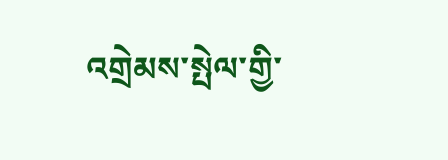འགྲེམས་སྤེལ་གྱི་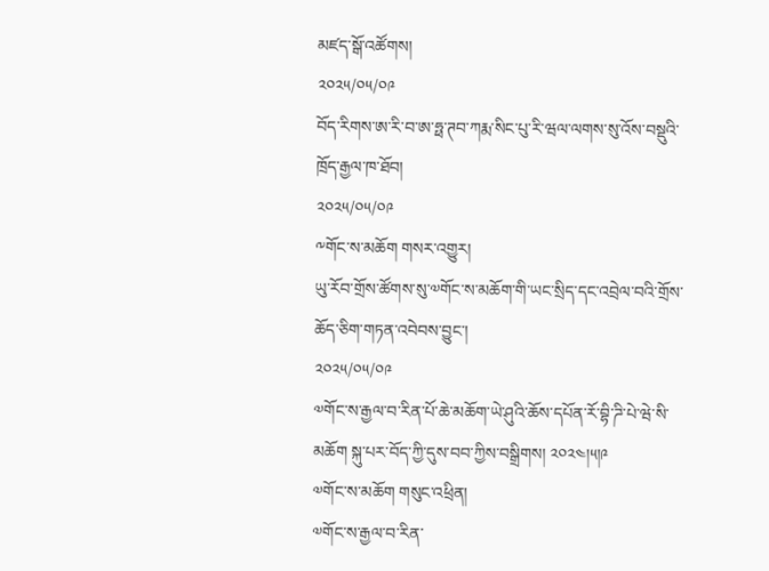མཛད་སྒོ་འཚོགས།
༢༠༢༥/༠༥/༠༩
བོད་རིགས་ཨ་རི་བ་ཨ་ཧྥ་ཊབ་ཀརྨ་སིང་པུ་རི་ཝལ་ལགས་སུ་འོས་བསྡུའི་ཁྲོད་རྒྱལ་ཁ་ཐོབ།
༢༠༢༥/༠༥/༠༩
༸གོང་ས་མཆོག གསར་འགྱུར།
ཡུ་རོབ་གྲོས་ཚོགས་སུ་༧གོང་ས་མཆོག་གི་ཡང་སྲིད་དང་འབྲེལ་བའི་གྲོས་ཆོད་ཅིག་གཏན་འབེབས་བྱུང་།
༢༠༢༥/༠༥/༠༩
༧གོང་ས་རྒྱལ་བ་རིན་པོ་ཆེ་མཆོག་ཡེ་ཤུའི་ཆོས་དཔོན་རོ་བྷི་ཌི་པེ་ཝེ་སི་མཆོག སྐུ་པར་བོད་ཀྱི་དུས་བབ་ཀྱིས་བསྒྲིགས། ༢༠༢༤།༥།༩
༧གོང་ས་མཆོག གསུང་འཕྲིན།
༧གོང་ས་རྒྱལ་བ་རིན་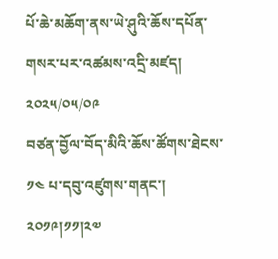པོ་ཆེ་མཆོག་ནས་ཡེ་ཤུའི་ཆོས་དཔོན་གསར་པར་འཚམས་འདྲི་མཛད།
༢༠༢༥/༠༥/༠༩
བཙན་བྱོལ་བོད་མིའི་ཆོས་ཚོགས་ཐེངས་ ༡༤ པ་དབུ་འཛུགས་གནང་། ༢༠༡༩།༡༡།༢༧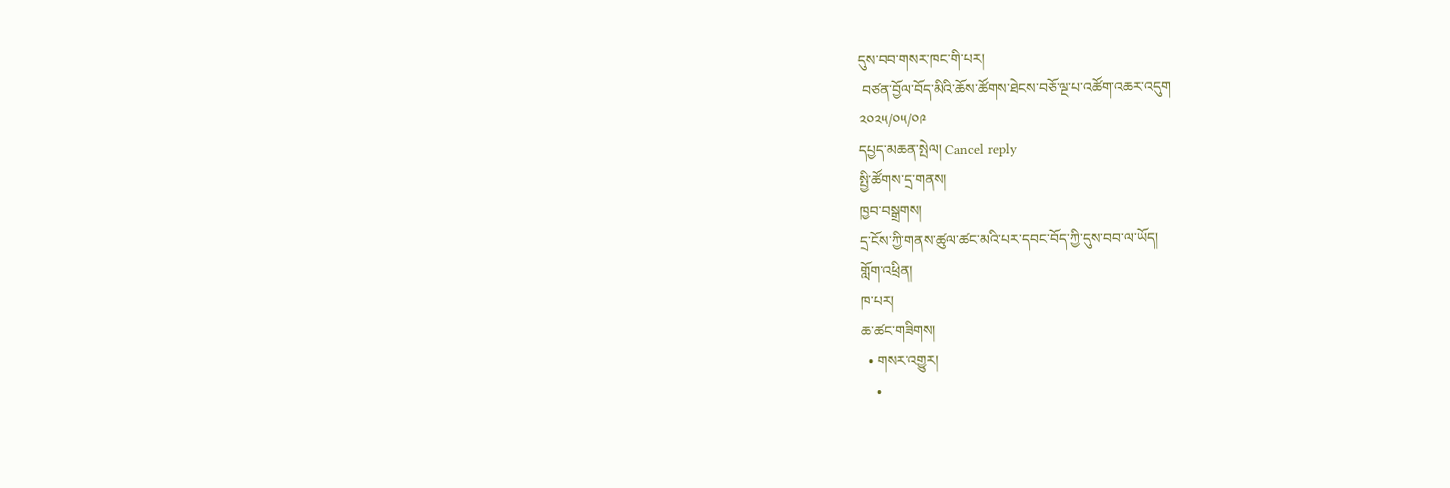དུས་བབ་གསར་ཁང་གི་པར།
 བཙན་བྱོལ་བོད་མིའི་ཆོས་ཚོགས་ཐེངས་བཅོ་ལྔ་པ་འཚོག་འཆར་འདུག
༢༠༢༥/༠༥/༠༩
དཔྱད་མཆན་སྤེལ། Cancel reply
སྤྱི་ཚོགས་དྲ་གནས།
ཁྱབ་བསྒྲགས།
དྲ་ངོས་ཀྱི་གནས་ཚུལ་ཚང་མའི་པར་དབང་བོད་ཀྱི་དུས་བབ་ལ་ཡོད།
གློག་འཕྲིན།
ཁ་པར།
ཆ་ཚང་གཟིགས།
  • གསར་འགྱུར།
    •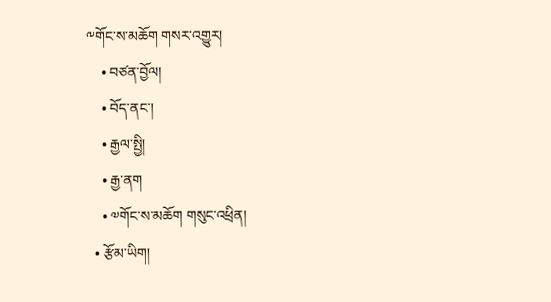༸གོང་ས་མཆོག གསར་འགྱུར།
    • བཙན་བྱོལ།
    • བོད་ནང་།
    • རྒྱལ་སྤྱི།
    • རྒྱ་ནག
    • ༧གོང་ས་མཆོག གསུང་འཕྲིན།
  • རྩོམ་ཡིག།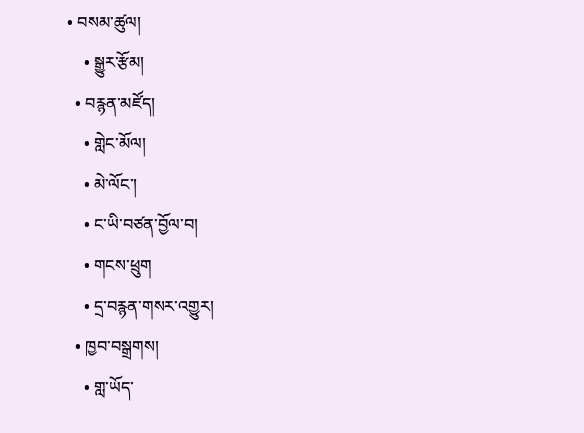• བསམ་ཚུལ།
    • སྒྱུར་རྩོམ།
  • བརྙན་མཛོད།
    • གླེང་མོལ།
    • མེ་ལོང་།
    • ང་ཡི་བཙན་བྱོལ་བ།
    • གངས་ཕྲུག
    • དྲ་བརྙན་གསར་འགྱུར།
  • ཁྱབ་བསྒྲགས།
    • གླ་ཡོད་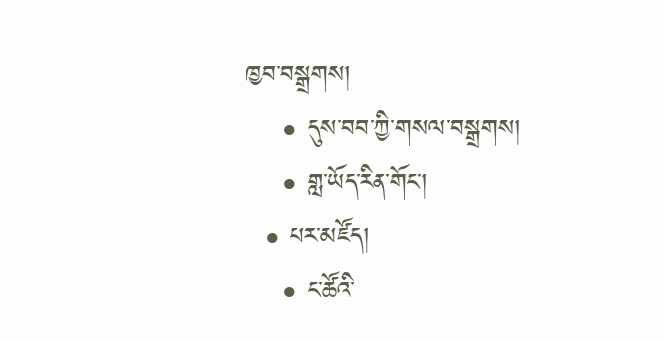ཁྱབ་བསྒྲགས།
    • དུས་བབ་ཀྱི་གསལ་བསྒྲགས།
    • གླ་ཡོད་རིན་གོང་།
  • པར་མཛོད།
    • ང་ཚོའི་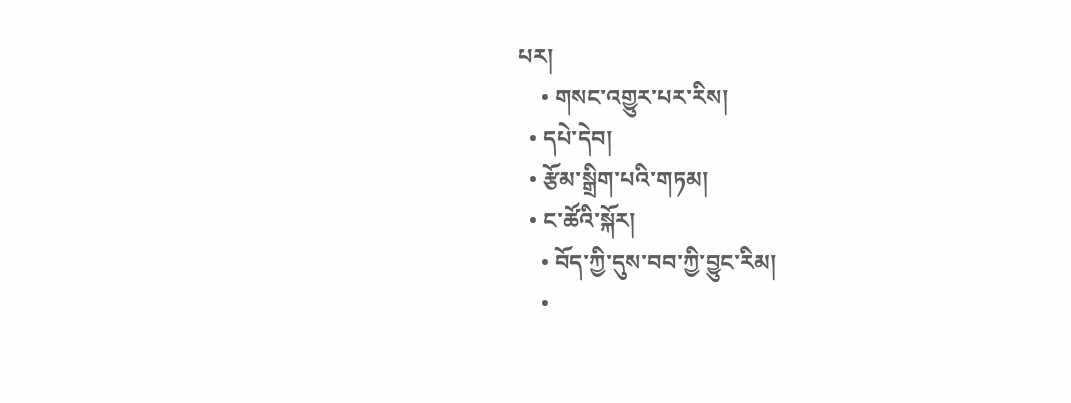པར།
    • གསང་འགྱུར་པར་རིས།
  • དཔེ་དེབ།
  • རྩོམ་སྒྲིག་པའི་གཏམ།
  • ང་ཚོའི་སྐོར།
    • བོད་ཀྱི་དུས་བབ་ཀྱི་བྱུང་རིམ།
    •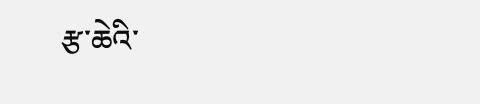རྩ་ཆེའི་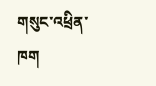གསུང་འཕྲིན་ཁག